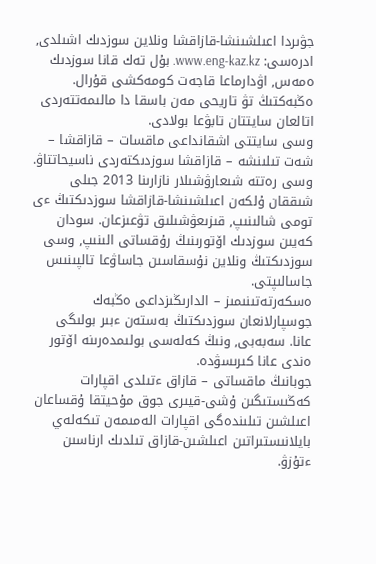جۋىردا اعىلشىنشا-قازاقشا ونلاين سوزدىك اشىلدى, ادرەسى: www.eng-kaz.kz. بۇل تەك قانا سوزدىك ەمەس, اۋدارماعا قاجەت كومەكشى قۇرال. ەڭبەكتىڭ تۋ تاريحى مەن باسقا دا مالىمەتتەردى اتالعان سايتتان تابۋعا بولادى.
وسى سايتتى اشقانداعى ماقسات – قازاقشا – شەت تىلىنشە – قازاقشا سوزدىكتەردى ناسيحاتتاۋ. وسى رەتتە شىعارۋشىلار نازارىنا 2013 جىلى شىققان ۇلكەن اعىلشىنشا-قازاقشا سوزدىكتىڭ ءى تومى شالىنىپ, قىزىعۋشىلىق تۋعىزعان. سودان كەيىن سوزدىك اۆتورىنىڭ رۇقساتى الىنىپ, وسى سوزدىكتىڭ ونلاين نۇسقاسىن جاساۋعا تالپىنىس جاسالىپتى.
ەسكەرتەتىنىمىز – الدارىڭىزداعى ەڭبەك جوسپارلانعان سوزدىكتىڭ بەستەن ءبىر بولىگى عانا. سەبەبى, ونىڭ كەلەسى بولىمدەرىنە اۆتور ەندى عانا كىرىسۋدە.
جوبانىڭ ماقساتى – قازاق ءتىلدى اقپارات كەڭىستىگىن ۇشى-قيىرى جوق مۇحيتقا ۇقساعان اعىلشىن تىلىندەگى اقپارات الەمىمەن تىكەلەي بايلانىستىراتىن اعىلشىن-قازاق تىلدىك ارناسىن ءتۇزۋ.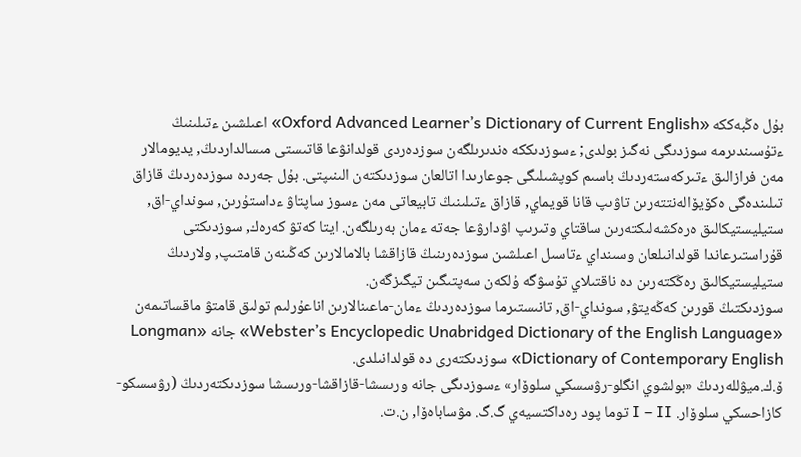بۇل ەڭبەككە «Oxford Advanced Learner’s Dictionary of Current English» اعىلشىن ءتىلىنىڭ ءتۇسىندىرمە سوزدىگى نەگىز بولدى; ءسوزدىككە ەندىرىلگەن سوزدەردى قولدانۋعا قاتىستى مىسالداردىڭ, يديومالار مەن فرازالىق ءتىركەستەردىڭ باسىم كوپشىلىگى جوعارىدا اتالعان سوزدىكتەن الىنىپتى. بۇل جەردە سوزدەردىڭ قازاق تىلىندەگى ەكۆيۆالەنتتەرىن تاۋىپ قانا قويماي, قازاق ءتىلىنىڭ تابيعاتى مەن ءسوز ساپتاۋ ءداستۇرىن, سونداي-اق, ستيليستيكالىق ەرەكشەلىكتەرىن ساقتاي وتىرىپ اۋدارۋعا جەتە ءمان بەرىلگەن. ايتا كەتۋ كەرەك, سوزدىكتى قۇراستىرعاندا قولدانىلعان وسىنداي ءتاسىل اعىلشىن سوزدەرىنىڭ قازاقشا بالامالارىن كەڭىنەن قامتىپ, ولاردىڭ ستيليستيكالىق رەڭكتەرىن دە ناقتىلاي تۇسۋگە ۇلكەن سەپتىگىن تيگىزگەن.
سوزدىكتىڭ قورىن كەڭەيتۋ, سونداي-اق, تانىستىرما سوزدەردىڭ ءمان-ماعىنالارىن اناعۇرلىم تولىق قامتۋ ماقساتىمەن «Webster’s Encyclopedic Unabridged Dictionary of the English Language» جانە «Longman Dictionary of Contemporary English» سوزدىكتەرى دە قولدانىلدى.
ۆ.ك.ميۋللەردىڭ «بولشوي انگلو-رۋسسكي سلوۆار» ءسوزدىگى جانە ورىسشا-قازاقشا-ورىسشا سوزدىكتەردىڭ (رۋسسكو-كازاحسكي سلوۆار. I – II توما پود رەداكتسيەي گ.گ. مۋساباەۆا, ن.ت.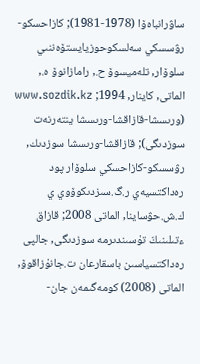ساۋرانباەۆا (1978-1981); كازاحسكو-رۋسسكي سەلسكوحوزيايستۆەننىي سلوۆار, تلەميسوۆ ح., رامازانوۆ ە., الماتى, كاينار, 1994; www.sozdik.kz (ورىسشا-قازاقشا-ورىسشا ينتەرنەت سوزدىگى); قازاقشا-ورىسشا سوزدىك, رۋسسكو-كازاحسكي سلوۆار پود رەداكتسيەي ر.گ.سىزدىكوۆوي ي ك.ش.حۋساينا, الماتى 2008; قازاق ءتىلىنىڭ تۇسىندىرمە سوزدىگى, جالپى رەداكتسياسىن باسقارعان ت.جانۇزاقوۆ, الماتى (2008) كومەگىمەن جان-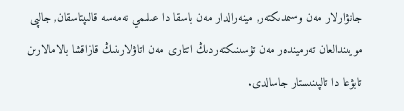جانۋارلار مەن وسىمدىكتەر, مينەرالدار مەن باسقا دا عىلىمي نەمەسە قالىپتاسقان, جالپى مويىندالعان تەرميندەر مەن تۇسىنىكتەردىڭ اتتارى مەن اتاۋلارىنىڭ قازاقشا بالامالارىن تابۋعا دا تالپىنىستار جاسالدى.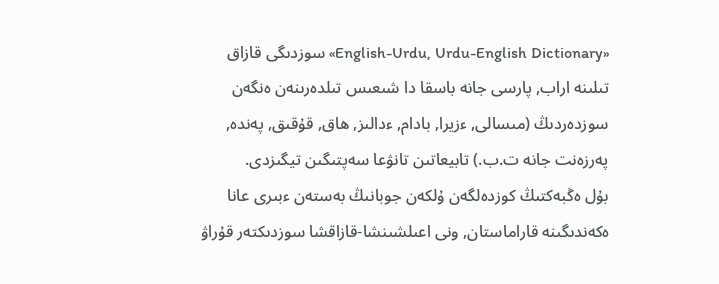«English-Urdu, Urdu-English Dictionary» سوزدىگى قازاق تىلىنە اراب, پارسى جانە باسقا دا شىعىس تىلدەرىنەن ەنگەن سوزدەردىڭ (مىسالى, ءزيرا, بادام, ءدالىز, ھاق, قۇقىق, پەندە, پەرزەنت جانە ت.ب.) تابيعاتىن تانۋعا سەپتىگىن تيگىزدى.
بۇل ەڭبەكتىڭ كوزدەلگەن ۇلكەن جوبانىڭ بەستەن ءبىرى عانا ەكەندىگىنە قاراماستان, ونى اعىلشىنشا-قازاقشا سوزدىكتەر قۇراۋ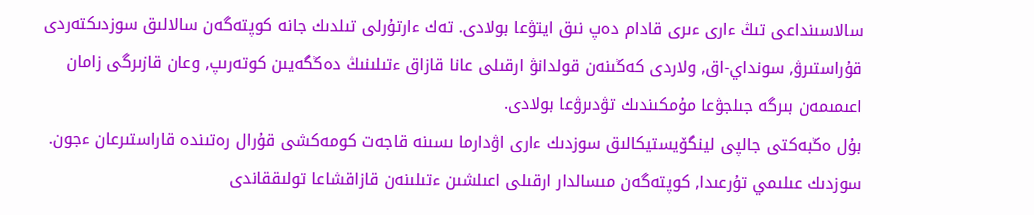سالاسىنداعى تىڭ ءارى ءىرى قادام دەپ نىق ايتۋعا بولادى. تەك ءارتۇرلى تىلدىك جانە كوپتەگەن سالالىق سوزدىكتەردى قۇراستىرۋ, سونداي-اق, ولاردى كەڭىنەن قولدانۋ ارقىلى عانا قازاق ءتىلىنىڭ دەڭگەيىن كوتەرىپ, وعان قازىرگى زامان اعىمىمەن بىرگە جىلجۋعا مۇمكىندىك تۋدىرۋعا بولادى.
بۇل ەڭبەكتى جالپى لينگۆيستيكالىق سوزدىك ءارى اۋدارما ىسىنە قاجەت كومەكشى قۇرال رەتىندە قاراستىرعان ءجون. سوزدىك عىلىمي تۇرعىدا, كوپتەگەن مىسالدار ارقىلى اعىلشىن ءتىلىنەن قازاقشاعا تولىققاندى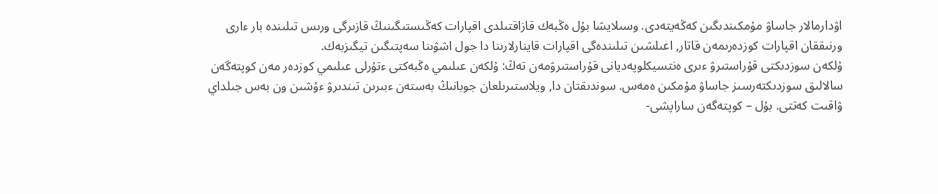اۋدارمالار جاساۋ مۇمكىندىگىن كەڭەيتەدى. وسىلايشا بۇل ەڭبەك قازاقتىلدى اقپارات كەڭىستىگىنىڭ قازىرگى ورىس تىلىندە بار ءارى ورنىققان اقپارات كوزدەرىمەن قاتار, اعىلشىن تىلىندەگى اقپارات قاينارلارىنا دا جول اشۋىنا سەپتىگىن تيگىزبەك.
ۇلكەن سوزدىكتى قۇراستىرۋ ءىرى ەنتسيكلوپەديانى قۇراستىرۋمەن تەڭ: ۇلكەن عىلىمي ەڭبەكتى ءتۇرلى عىلىمي كوزدەر مەن كوپتەگەن سالالىق سوزدىكتەرسىز جاساۋ مۇمكىن ەمەس. سوندىقتان دا, ويلاستىرىلعان جوبانىڭ بەستەن ءبىرىن تىندىرۋ ءۇشىن ون بەس جىلداي ۋاقىت كەتتى. بۇل – كوپتەگەن ساراپشى-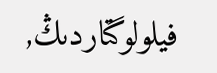فيلولوگتاردىڭ,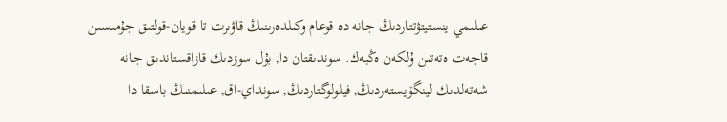عىلىمي ينستيتۋتتاردىڭ جانە دە قوعام وكىلدەرىنىڭ قاۋىرت تا قويان-قولتىق جۇمىسىن قاجەت ەتەتىن ۇلكەن ەڭبەك. سوندىقتان دا, بۇل سوزدىك قازاقستاندىق جانە شەتەلدىك لينگۆيستەردىڭ, فيلولوگتاردىڭ, سونداي-اق, عىلىمنىڭ باسقا دا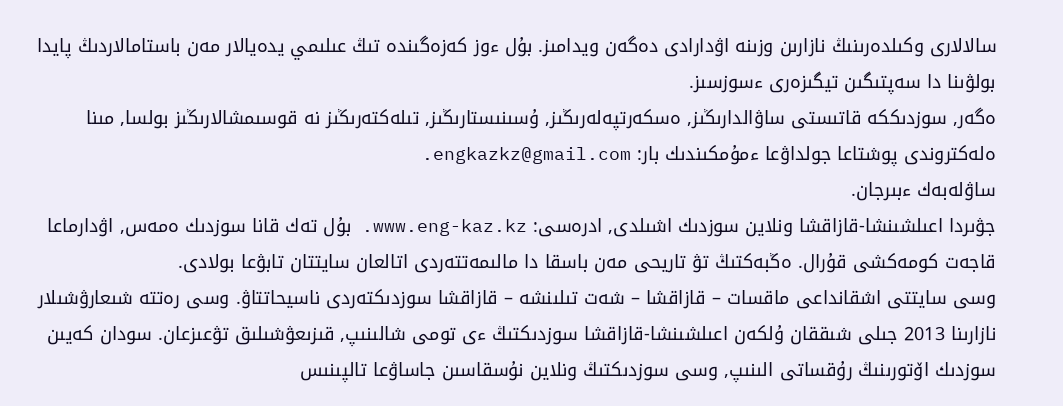سالالارى وكىلدەرىنىڭ نازارىن وزىنە اۋدارادى دەگەن ويدامىز. بۇل ءوز كەزەگىندە تىڭ عىلىمي يدەيالار مەن باستامالاردىڭ پايدا بولۋىنا دا سەپتىگىن تيگىزەرى ءسوزسىز.
ەگەر, سوزدىككە قاتىستى ساۋالدارىڭىز, ەسكەرتپەلەرىڭىز, ۇسىنىستارىڭىز, تىلەكتەرىڭىز نە قوسىمشالارىڭىز بولسا, مىنا ەلەكتروندى پوشتاعا جولداۋعا ءمۇمكىندىك بار: engkazkz@gmail.com.
ساۋلەبەك ءبىرجان.
جۋىردا اعىلشىنشا-قازاقشا ونلاين سوزدىك اشىلدى, ادرەسى: www.eng-kaz.kz. بۇل تەك قانا سوزدىك ەمەس, اۋدارماعا قاجەت كومەكشى قۇرال. ەڭبەكتىڭ تۋ تاريحى مەن باسقا دا مالىمەتتەردى اتالعان سايتتان تابۋعا بولادى.
وسى سايتتى اشقانداعى ماقسات – قازاقشا – شەت تىلىنشە – قازاقشا سوزدىكتەردى ناسيحاتتاۋ. وسى رەتتە شىعارۋشىلار نازارىنا 2013 جىلى شىققان ۇلكەن اعىلشىنشا-قازاقشا سوزدىكتىڭ ءى تومى شالىنىپ, قىزىعۋشىلىق تۋعىزعان. سودان كەيىن سوزدىك اۆتورىنىڭ رۇقساتى الىنىپ, وسى سوزدىكتىڭ ونلاين نۇسقاسىن جاساۋعا تالپىنىس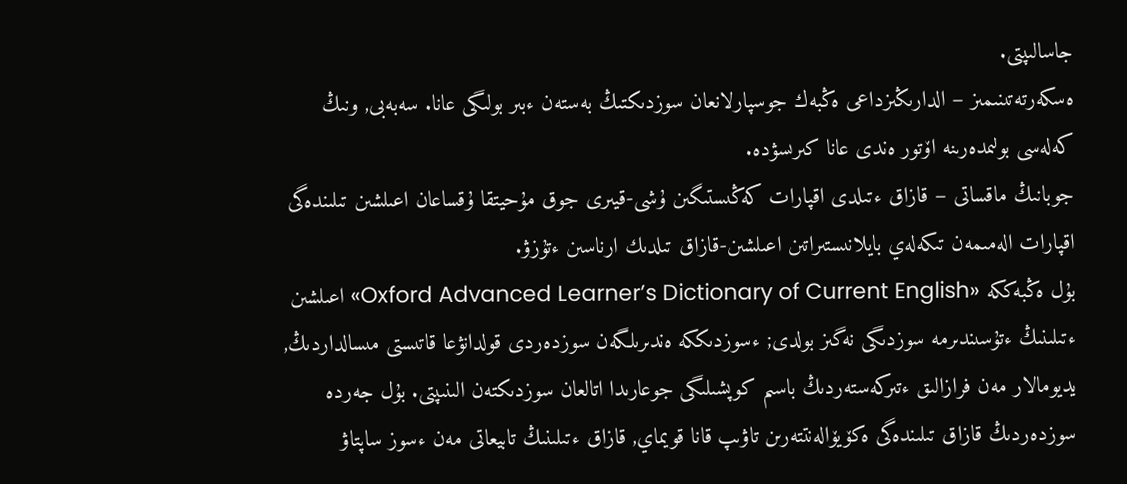جاسالىپتى.
ەسكەرتەتىنىمىز – الدارىڭىزداعى ەڭبەك جوسپارلانعان سوزدىكتىڭ بەستەن ءبىر بولىگى عانا. سەبەبى, ونىڭ كەلەسى بولىمدەرىنە اۆتور ەندى عانا كىرىسۋدە.
جوبانىڭ ماقساتى – قازاق ءتىلدى اقپارات كەڭىستىگىن ۇشى-قيىرى جوق مۇحيتقا ۇقساعان اعىلشىن تىلىندەگى اقپارات الەمىمەن تىكەلەي بايلانىستىراتىن اعىلشىن-قازاق تىلدىك ارناسىن ءتۇزۋ.
بۇل ەڭبەككە «Oxford Advanced Learner’s Dictionary of Current English» اعىلشىن ءتىلىنىڭ ءتۇسىندىرمە سوزدىگى نەگىز بولدى; ءسوزدىككە ەندىرىلگەن سوزدەردى قولدانۋعا قاتىستى مىسالداردىڭ, يديومالار مەن فرازالىق ءتىركەستەردىڭ باسىم كوپشىلىگى جوعارىدا اتالعان سوزدىكتەن الىنىپتى. بۇل جەردە سوزدەردىڭ قازاق تىلىندەگى ەكۆيۆالەنتتەرىن تاۋىپ قانا قويماي, قازاق ءتىلىنىڭ تابيعاتى مەن ءسوز ساپتاۋ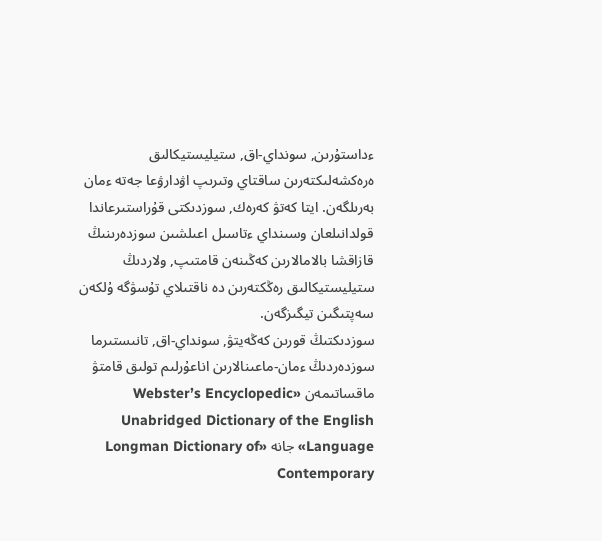ءداستۇرىن, سونداي-اق, ستيليستيكالىق ەرەكشەلىكتەرىن ساقتاي وتىرىپ اۋدارۋعا جەتە ءمان بەرىلگەن. ايتا كەتۋ كەرەك, سوزدىكتى قۇراستىرعاندا قولدانىلعان وسىنداي ءتاسىل اعىلشىن سوزدەرىنىڭ قازاقشا بالامالارىن كەڭىنەن قامتىپ, ولاردىڭ ستيليستيكالىق رەڭكتەرىن دە ناقتىلاي تۇسۋگە ۇلكەن سەپتىگىن تيگىزگەن.
سوزدىكتىڭ قورىن كەڭەيتۋ, سونداي-اق, تانىستىرما سوزدەردىڭ ءمان-ماعىنالارىن اناعۇرلىم تولىق قامتۋ ماقساتىمەن «Webster’s Encyclopedic Unabridged Dictionary of the English Language» جانە «Longman Dictionary of Contemporary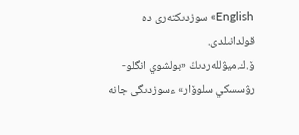English» سوزدىكتەرى دە قولدانىلدى.
ۆ.ك.ميۋللەردىڭ «بولشوي انگلو-رۋسسكي سلوۆار» ءسوزدىگى جانە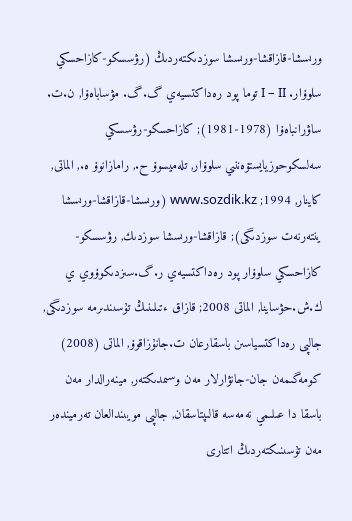ورىسشا-قازاقشا-ورىسشا سوزدىكتەردىڭ (رۋسسكو-كازاحسكي سلوۆار. I – II توما پود رەداكتسيەي گ.گ. مۋساباەۆا, ن.ت. ساۋرانباەۆا (1978-1981); كازاحسكو-رۋسسكي سەلسكوحوزيايستۆەننىي سلوۆار, تلەميسوۆ ح., رامازانوۆ ە., الماتى, كاينار, 1994; www.sozdik.kz (ورىسشا-قازاقشا-ورىسشا ينتەرنەت سوزدىگى); قازاقشا-ورىسشا سوزدىك, رۋسسكو-كازاحسكي سلوۆار پود رەداكتسيەي ر.گ.سىزدىكوۆوي ي ك.ش.حۋساينا, الماتى 2008; قازاق ءتىلىنىڭ تۇسىندىرمە سوزدىگى, جالپى رەداكتسياسىن باسقارعان ت.جانۇزاقوۆ, الماتى (2008) كومەگىمەن جان-جانۋارلار مەن وسىمدىكتەر, مينەرالدار مەن باسقا دا عىلىمي نەمەسە قالىپتاسقان, جالپى مويىندالعان تەرميندەر مەن تۇسىنىكتەردىڭ اتتارى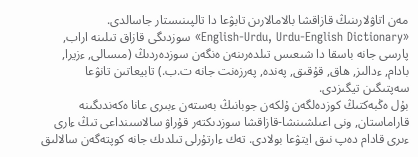مەن اتاۋلارىنىڭ قازاقشا بالامالارىن تابۋعا دا تالپىنىستار جاسالدى.
«English-Urdu, Urdu-English Dictionary» سوزدىگى قازاق تىلىنە اراب, پارسى جانە باسقا دا شىعىس تىلدەرىنەن ەنگەن سوزدەردىڭ (مىسالى, ءزيرا, بادام, ءدالىز, ھاق, قۇقىق, پەندە, پەرزەنت جانە ت.ب.) تابيعاتىن تانۋعا سەپتىگىن تيگىزدى.
بۇل ەڭبەكتىڭ كوزدەلگەن ۇلكەن جوبانىڭ بەستەن ءبىرى عانا ەكەندىگىنە قاراماستان, ونى اعىلشىنشا-قازاقشا سوزدىكتەر قۇراۋ سالاسىنداعى تىڭ ءارى ءىرى قادام دەپ نىق ايتۋعا بولادى. تەك ءارتۇرلى تىلدىك جانە كوپتەگەن سالالىق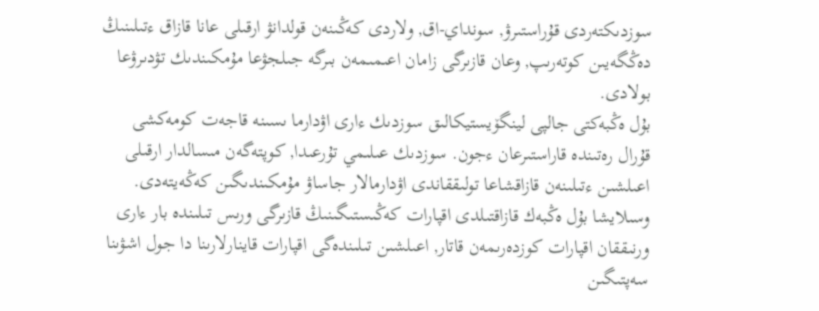سوزدىكتەردى قۇراستىرۋ, سونداي-اق, ولاردى كەڭىنەن قولدانۋ ارقىلى عانا قازاق ءتىلىنىڭ دەڭگەيىن كوتەرىپ, وعان قازىرگى زامان اعىمىمەن بىرگە جىلجۋعا مۇمكىندىك تۋدىرۋعا بولادى.
بۇل ەڭبەكتى جالپى لينگۆيستيكالىق سوزدىك ءارى اۋدارما ىسىنە قاجەت كومەكشى قۇرال رەتىندە قاراستىرعان ءجون. سوزدىك عىلىمي تۇرعىدا, كوپتەگەن مىسالدار ارقىلى اعىلشىن ءتىلىنەن قازاقشاعا تولىققاندى اۋدارمالار جاساۋ مۇمكىندىگىن كەڭەيتەدى. وسىلايشا بۇل ەڭبەك قازاقتىلدى اقپارات كەڭىستىگىنىڭ قازىرگى ورىس تىلىندە بار ءارى ورنىققان اقپارات كوزدەرىمەن قاتار, اعىلشىن تىلىندەگى اقپارات قاينارلارىنا دا جول اشۋىنا سەپتىگىن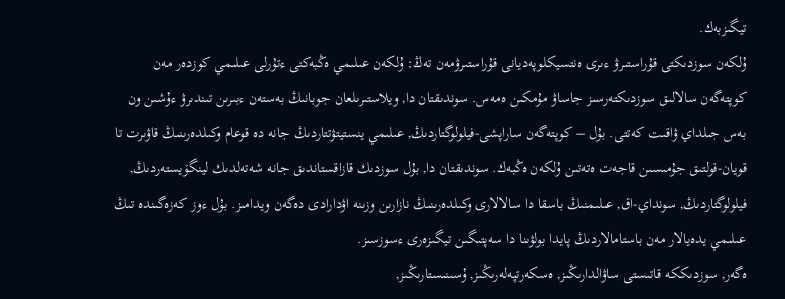تيگىزبەك.
ۇلكەن سوزدىكتى قۇراستىرۋ ءىرى ەنتسيكلوپەديانى قۇراستىرۋمەن تەڭ: ۇلكەن عىلىمي ەڭبەكتى ءتۇرلى عىلىمي كوزدەر مەن كوپتەگەن سالالىق سوزدىكتەرسىز جاساۋ مۇمكىن ەمەس. سوندىقتان دا, ويلاستىرىلعان جوبانىڭ بەستەن ءبىرىن تىندىرۋ ءۇشىن ون بەس جىلداي ۋاقىت كەتتى. بۇل – كوپتەگەن ساراپشى-فيلولوگتاردىڭ, عىلىمي ينستيتۋتتاردىڭ جانە دە قوعام وكىلدەرىنىڭ قاۋىرت تا قويان-قولتىق جۇمىسىن قاجەت ەتەتىن ۇلكەن ەڭبەك. سوندىقتان دا, بۇل سوزدىك قازاقستاندىق جانە شەتەلدىك لينگۆيستەردىڭ, فيلولوگتاردىڭ, سونداي-اق, عىلىمنىڭ باسقا دا سالالارى وكىلدەرىنىڭ نازارىن وزىنە اۋدارادى دەگەن ويدامىز. بۇل ءوز كەزەگىندە تىڭ عىلىمي يدەيالار مەن باستامالاردىڭ پايدا بولۋىنا دا سەپتىگىن تيگىزەرى ءسوزسىز.
ەگەر, سوزدىككە قاتىستى ساۋالدارىڭىز, ەسكەرتپەلەرىڭىز, ۇسىنىستارىڭىز,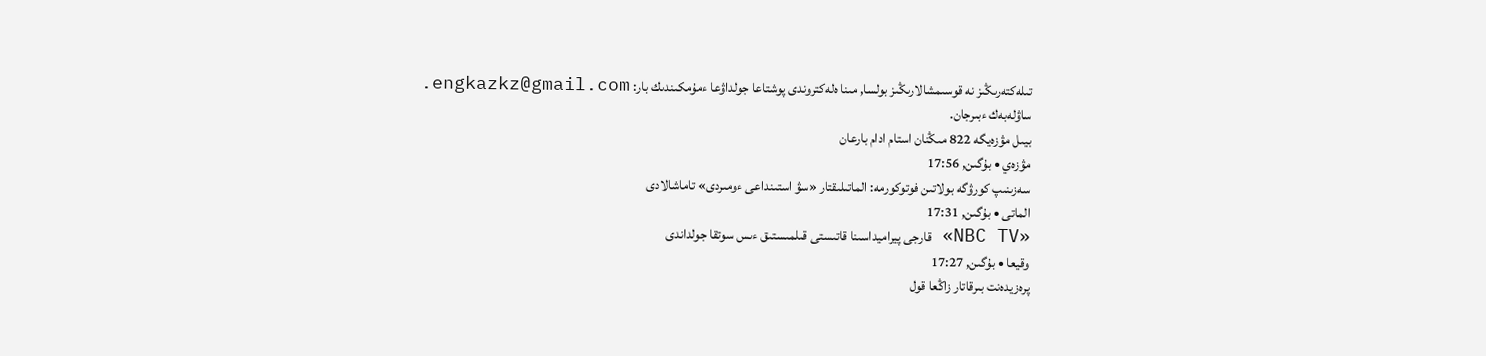تىلەكتەرىڭىز نە قوسىمشالارىڭىز بولسا, مىنا ەلەكتروندى پوشتاعا جولداۋعا ءمۇمكىندىك بار: engkazkz@gmail.com.
ساۋلەبەك ءبىرجان.
بيىل مۋزەيگە 822 مىڭنان استام ادام بارعان
مۋزەي • بۇگىن, 17:56
سەزىنىپ كورۋگە بولاتىن فوتوكورمە: الماتىلىقتار «سۋ استىنداعى ءومىردى» تاماشالادى
الماتى • بۇگىن, 17:31
«NBC TV» قارجى پيراميداسىنا قاتىستى قىلمىستىق ءىس سوتقا جولداندى
وقيعا • بۇگىن, 17:27
پرەزيدەنت بىرقاتار زاڭعا قول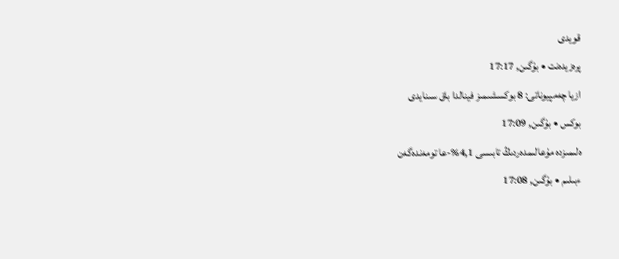قويدى
پرەزيدەنت • بۇگىن, 17:17
ازيا چەمپيوناتى: 8 بوكسشىمىز فينالدا باق سىنايدى
بوكس • بۇگىن, 17:09
ەلىمىزدە مۇعالىمدەردىڭ تابىسى 4,1%-عا تومەندەگەن
ءبىلىم • بۇگىن, 17:08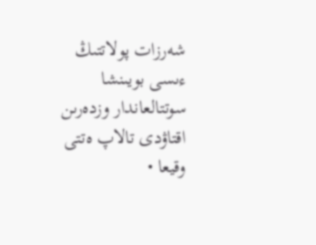شەرزات پولاتتىڭ ءىسى بويىنشا سوتتالعاندار وزدەرىن اقتاۋدى تالاپ ەتتى
وقيعا •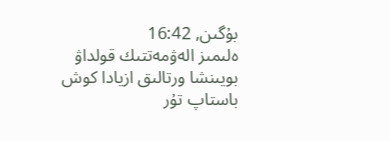بۇگىن, 16:42
ەلىمىز الەۋمەتتىك قولداۋ بويىنشا ورتالىق ازيادا كوش باستاپ تۇر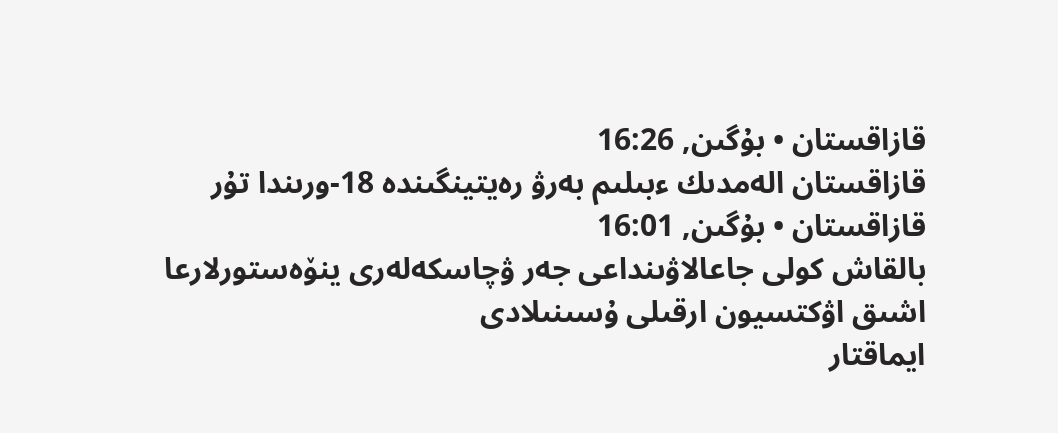قازاقستان • بۇگىن, 16:26
قازاقستان الەمدىك ءبىلىم بەرۋ رەيتينگىندە 18-ورىندا تۇر
قازاقستان • بۇگىن, 16:01
بالقاش كولى جاعالاۋىنداعى جەر ۋچاسكەلەرى ينۆەستورلارعا اشىق اۋكتسيون ارقىلى ۇسىنىلادى
ايماقتار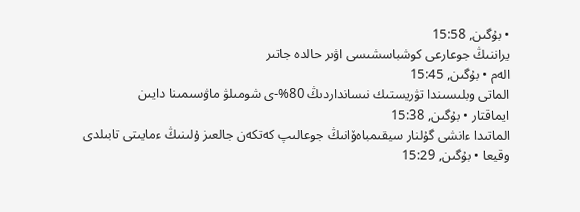• بۇگىن, 15:58
يراننىڭ جوعارعى كوشباسشىسى اۋىر حالدە جاتىر
الەم • بۇگىن, 15:45
الماتى وبلىسىندا تۋريستىك نىسانداردىڭ 80%-ى شومىلۋ ماۋسىمىنا دايىن
ايماقتار • بۇگىن, 15:38
الماتىدا ءانشى گۇلنار سيقىمباەۆانىڭ جوعالىپ كەتكەن جالعىز ۇلىنىڭ ءمايىتى تابىلدى
وقيعا • بۇگىن, 15:29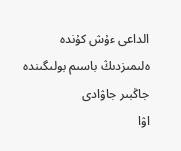الداعى ءۇش كۇندە ەلىمىزدىڭ باسىم بولىگىندە جاڭبىر جاۋادى
اۋا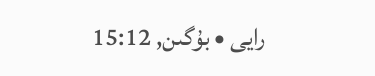رايى • بۇگىن, 15:12